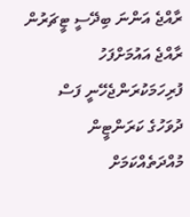ރާއްޖެ އަންނަ ބިދޭސީ ޓީޗަރުން ރާއްޖެ އައުމަށްފަހު ފުރިހަމަކުރަންޖެހޭނީ ފަސް ދުވަހުގެ ކަރަންޓީން މުއްދަތެއްކަމަށް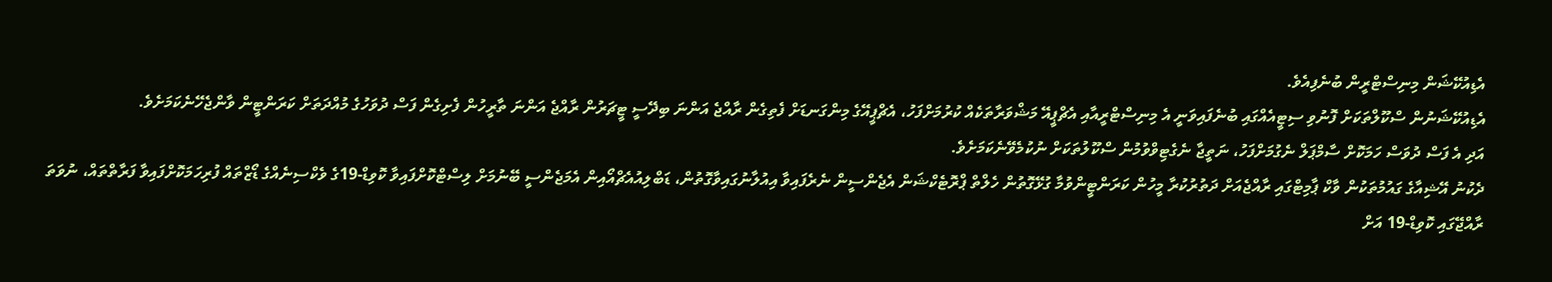އެޑިއުކޭޝަން މިނިސްޓްރީން ބުނެފިއެވެ.
އެޑިއުކޭޝަނުން ސްކޫލްތަކަށް ފޮނުވި ސިޓީއެއްގައި ބުނެފައިވަނީ އެ މިނިސްޓްރީއާއި އެޗްޕީއޭ މަޝްވަރާތަކެއް ކުރުމަށްފަހު، އެޗްޕީއޭގެ މިންގަނޑަށް ފެތިގެން ރާއްޖެ އަންނަ ބިދޭސީ ޓީޗަރުން ރާއްޖެ އަންނަ ތާރީހުން ފެށިގެން ފަސް ދުވަހުގެ މުއްދަތަށް ކަރަންޓީން ވާންޖެހޭނެކަމަށެވެ.
އަދި އެ ފަސް ދުވަސް ހަމަކޮށް ސާމްޕަލް ނެގުމަށްފަހު، ނަތީޖާ ނެގެޓިވްވުމުން ސްކޫލުތަކަށް ނުކުމެވޭނެކަމަށެވެ.
ދެކުނު އޭޝިއާގެ ގައުމުތަކުން ވާކް ޕާމިޓްގައި ރާއްޖެއަށް ދަތުރުކުރާ މީހުން ކަރަންޓީންވުމާ ގުޅޭގޮތުން ހެލްތް ޕްރޮޓެކްޝަން އެޖެންސީން ނެރެފައިވާ އިއުލާނުގައިވާގޮތުން، ޑަބްލިއުއެޗްއޯއިން އެމަޖެންސީ ބޭނުމަށް ލިސްޓްކޮށްފައިވާ ކޮވިޑް-19ގެ ވެކްސިނެއްގެ ޑޯޒްތައް ފުރިހަމަކޮށްފައިވާ ފަރާތްތައް، ނުވަތަ ރާއްޖޭގައި ކޮވިޑް-19 އަށް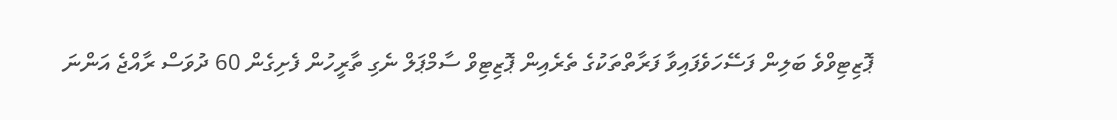ޕޮޒިޓިވްވެ ބަލިން ފަސޭހަވެފައިވާ ފަރާތްތަކުގެ ތެރެއިން ޕޮޒިޓިވް ސާމްޕަލް ނެގި ތާރީހުން ފެށިގެން 60 ދުވަސް ރާއްޖެ އަންނަ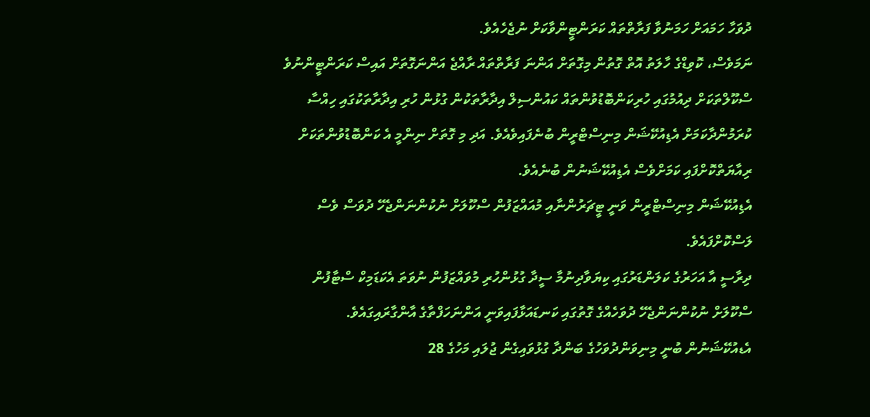ދުވަހާ ހަމައަށް ހަމަނުވާ ފަރާތްތައް ކަރަންޓީންވާކަށް ނުޖެހެއެވެ.
ނަމަވެސް، ކޮވިޑްގެ ހާލަތު އޮތް ގޮތުން މިގޮތަށް އަންނަ ފަރާތްތައް ރާއްޖެ އަންނަގޮތަށް އައިސް ކަރަންޓީންނުވެ ސްކޫލްތަކަށް ދިއުމުގައި ހުރިކަންބޮޑުވުންތައް ކައުންސިލް އިދާރާތަކުން ގުޅުން ހުރި އިދާރާތަކުގައި ހިއްސާ ކުރަމުންދާކަމަށް އެޑިއުކޭޝަން މިނިސްޓްރީން ބުނެފައިވެއެވެ. އަދި މި ގޮތަށް ނިންމީ އެ ކަންބޮޑުވުންތަކަށް ރިއާޔަތްކޮށްފައި ކަމަށްވެސް އެޑިއުކޭޝަނުން ބުނެއެވެ.
އެޑިއުކޭޝަން މިނިސްޓްރީން ވަނީ ޓީޗަރުންނާއި މުއައްޒަފުން ސްކޫލަށް ނުކުންނަންޖެހޭ ދުވަސް ވެސް ލަސްކޮށްފައެވެ.
ދިރާސީ އާ އަހަރުގެ ކަލަންޑަރުގައި ކިޔަވާދިނުމާ ސީދާ ގުޅުންހުރި މުވައްޒަފުން ނުވަތަ އެކަޑަމިކް ސްޓާފުން ސްކޫލަށް ނުކުންނަންޖެހޭ ދުވަހެއްގެ ގޮތުގައި ކަނޑައަޅާފައިވަނީ އަންނަހަފްތާގެ އާންގާރައިގައެވެ.
އެޑއުކޭޝަނުން ބުނީ މިނިވަންދުވަހުގެ ބަންދާ ގުޅުވައިގެން ޖުލައި މަހުގެ 28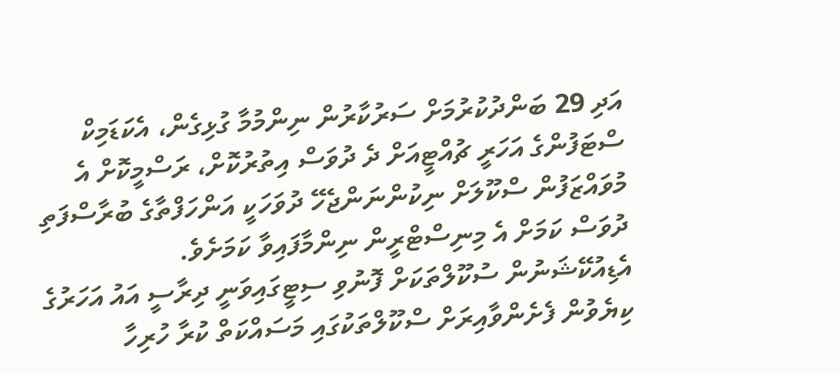އަދި 29 ބަންދުކުރުމަށް ސަރުކާރުން ނިންމުމާ ގުޅިގެން، އެކަޑަމިކް ސްޓަފުންގެ އަހަރީ ޗުއްޓީއަށް ދެ ދުވަސް އިތުރުކޮށް، ރަސްމީކޮށް އެ މުވައްޒަފުން ސްކޫލަށް ނިކުންނަންޖެހޭ ދުވަހަކީ އަންހަފްތާގެ ބުރާސްފަތި ދުވަސް ކަމަށް އެ މިނިސްޓްރީން ނިންމާފައިވާ ކަމަށެވެ.
އެޑިއުކޭޝަނުން ސުކޫލްތަކަށް ފޮނުވި ސިޓީގައިވަނީ ދިރާސީ އައު އަހަރުގެ ކިޔެވުން ފެށެންވާއިރަށް ސްކޫލްތަކުގައި މަސައްކަތް ކުރާ ހުރިހާ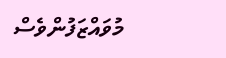މުވައްޒަފުންވެސް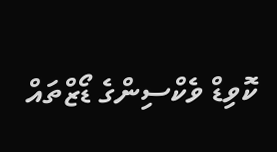ކޮވިޑް ވެކްސިންގެ ޑޯޒްތައް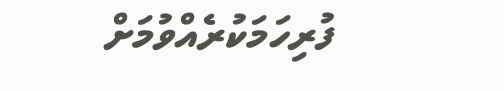ފުރިހަމަކުރެއްވުމަށް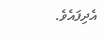އެދިފައެވެ.